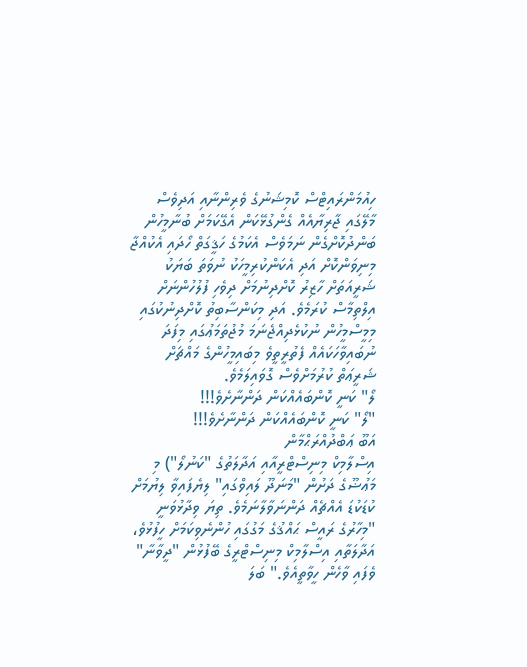ހިއުމަންރައިޓްސް ކޮމިޝަނުގެ ވެރިންނާއި އަދިވެސް މާލޭގައި ޖާރިޔާއެއް ގެންގުޅޭކަން އެގޭކަމަށް ބުނާމީހުން ބަންދުކޮށްގެން ނަމަވެސް އެކަމުގެ ހަޤީގަތް ހޯދައި އެކުއްޖާ މިނިވަންކޮށް އަދި އެކަންކުރިމީހަކު ނުވަތަ ބަޔަކު ޝަރީއަތަށް ހާޒިރު ކޮށްދިނުމަށް ދިވެހި ފުލުހުންނަށް އިލްތިމާސް ކުރަމެވެ. އަދި މިކަންސާބިތު ކޮށްދިނުކުގައި މިމީސްމީހުން ނުކުޅެދިއްޖެނަމަ މުޖުތަމަޢުގައި މިފަދަ ނުބައިވާހަކައެއް ފެތުރީތީވެ މިބައިމީހުންގެ މައްޗަށް ޝަރީޢަތް ކުރުމަށްވެސް ގޮވައިލަމެވެ.
ލޯ" ކަނީ ކޮންބައެއްކަން ދަންނާށެވެ!!!
"ލޯ" ކަނީ ކޮންބައެއްކަން ދަންނާށެވެ!!!
އަބޫ ޢަބްދުއްރަޙްމާން
އިސްލާމިކް މިނިސްޓްރީއާއި އަދާލަތުގެ "ކަނުލޯ") މި މަޢުޟޫގެ ދަށުން "މަނަދޫ ލައިވްގައި" ލިޔެފައިވާ ލިޔުމަށް ކުޑަކުޑަ އެއްޗެއް ދަންނަވާލާނަމެވެ. ތިޔަ ވިދާޅުވަނީ "މިހާރުގެ ރައީސް ޙައްޤުގެ މަގުގައި ހުންނެވިކަމަށް ހީފުޅުވެ، އަދާލަތާއި އިސްލާމިކް މިނިސްޓްރީގެ ބޭފުޅުން "ދީވާނާ" ވެފައި ވާހެން ހީވާތީއެވެ." ބަލަ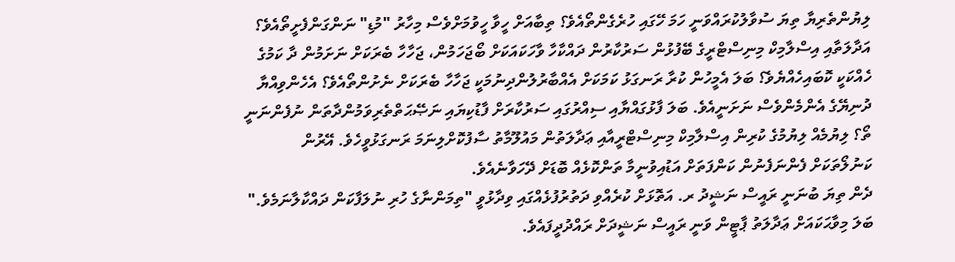ލިޔުންތެރިޔާ ތިޔަ ސުވާލުކުރައްވަނީ ހަމަ ހޭގައި ހުރެގެންތޯއެވެ؟ ތިބާއަށް ހީވާ ހީވުމަށްވެސް މިހާރު "މުޑި" ނަންގަންފެށީތޯއެވެ؟
އަދާލަތާއި އިސްލާމިކް މިނިސްޓްރީގެ ބޭފުޅުން ސަރުކާރުން ދައްކާހާ ވާހަކައަކަށް ބޯޖަހަމުން، ޖަހާހާ ބެރަކަށް ނަށަމުން ދާ ކަމުގެ ހެއްކަކީ ކޮބައިހެއްޔެވެ؟ ބަލަ އެމީހުން ކުރާ ރަނގަޅު ކަމަކަށް އެއްބާރުލުންދިނުމަކީ ޖަހާހާ ބެރަކަށް ނެށުންތޯއެވެ؟ އެހެންވިއްޔާ ދުނިޔޭގެ އެންމެންވެސް ނަށަނީއެވެ. ބަލަ ފާޅުގައްޔާއި ސިއްރުގައި ސަރުކާރަށް ފާޑުކިޔައި ނަޞޭޙަތްތެރިވަމުންދާތަން ނުފެންނަނީ ތޯ؟ ލިޔުމެއް ލިޔުމުގެ ކުރިން އިސްލާމިކް މިނިސްޓްރީއާއި ޢަދާލަތުން މައުލޫމާތު ސާފުކޮށްލިނަމަ ރަނގަޅުވީހެވެ. އޭރުން ކަނުލޯތަކަށް ފެންނަފެނުން ކަންފަތަށް އަޑުއިވުނީމާ ތަންކޮޅެއް ބޮޑަށް ދޭހަވާނެއެވެ.
ދެން ތިޔަ ބުނަނީ ރައީސް ނަޝީދު ރ. އަތޮޅަށް ކުރެއްވި ދަތުރުފުޅެއްގައި ވިދާޅުވީ "ތިމަންނާގެ ހުރި ނުލަފާކަން ދައްކާލާނަމެވެ." ބަލަ މިވާޙަކައަށް ޢަދާލަތު ޕާޓީން ވަނީ ރައީސް ނަޝީދަށް ރައްދުދީފައެވެ.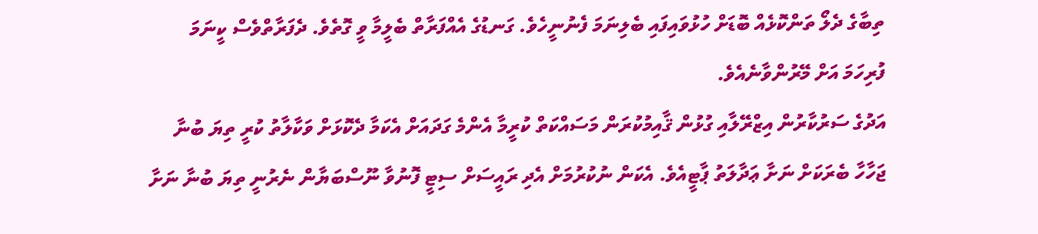ތިބާގެ ދެލޯ ތަންކޮޅެއް ބޮޑަށް ހުޅުވައިފައި ބެލިނަމަ ފެނުނީހެވެ. ގަނޑުގެ އެއްފަރާތް ބެލީމާ ވީ ގޮތެވެ. ދެފަރާތްވެސް ކީނަމަ ފުރިހަމަ އަށް މޭރުންވާނެއެވެ.
އަދުގެ ސަރުކާރުން އިޒްރޭލާއި ގުޅުން ޤާއިމުކުރަން މަސައްކަތް ކުރީމާ އެންމެ ގަދައަށް އެކަމާ ދެކޮޅަށް ވަކާލާތު ކުރީ ތިޔަ ބުނާ ޖަހާހާ ބެރަކަށް ނަށާ ޢަދާލަތު ޕާޓީއެވެ. އެކަން ނުކުރުމަށް އެދި ރައީސަށް ސިޓީ ފޮނުވާ ނޫސްބަޔާން ނެރުނީ ތިޔަ ބުނާ ނަށާ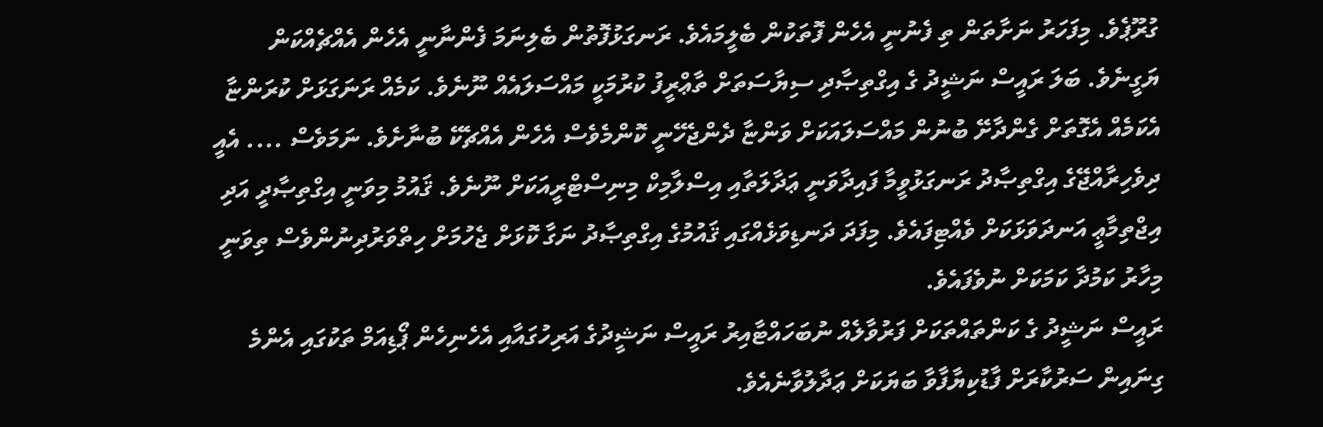ގުރޫޕެވެ. މިފަހަރު ނަށާތަން ތި ފެނުނީ އެހެން ފޮތަކުން ބެލީމައެވެ. ރަނގަޅުފޮތުން ބެލިނަމަ ފެންނާނީ އެހެން އެއްޗެއްކަން ޔަގީނެވެ. ބަލަ ރައީސް ނަޝީދު ގެ އިގްތިޞާދި ސިޔާސަތަށް ތާޢްރީފު ކުރުމަކީ މައްސަލައެއް ނޫނެވެ. ކަމެއް ރަނަގަޅަށް ކުރަންޏާ އެކަމެއް އެގޮތަށް ގެންދާށޭ ބުނުން މައްސަލައަކަށް ވަންޏާ ދެންޖެހޭނީ ކޮންމެވެސް އެހެން އެއްޗެކޭ ބުނާށެވެ. ނަމަވެސް .... އެއީ ދިވެހިރާއްޖޭގެ އިގްތިޞާދު ރަނގަޅުވީމާ ފައިދާވަނީ ޢަދާލަތާއި އިސްލާމިކް މިނިސްޓްރީއަކަށް ނޫނެވެ. ޤައުމު މިވަނީ އިގްތިޞާދީ އަދި އިޖްތިމާޢީ އަނދަވަޅަކަށް ވެއްޓިފައެވެ. މިފަދަ ދަނޑިވަޅެއްގައި ޤައުމުގެ އިގްތިޞާދު ނަގާ ކޮޅަށް ޖެހުމަށް ހިތްވަރުދިނުންވެސް ތިވަނީ މިހާރު ކަމުދާ ކަމަކަށް ނުވެފައެވެ.
ރައީސް ނަޝީދު ގެ ކަންތައްތަކަށް ފަރުވާލެއް ނުބަހައްޓާއިރު ރައީސް ނަޝީދުގެ އަރިހުގައާއި އެހެނިހެން ޕޯޑިއަމް ތަކުގައި އެންމެ ގިނައިން ސަރުކާރަށް ފާޑުކިޔާފާވާ ބަޔަކަށް ޢަދާލުވާނެއެވެ.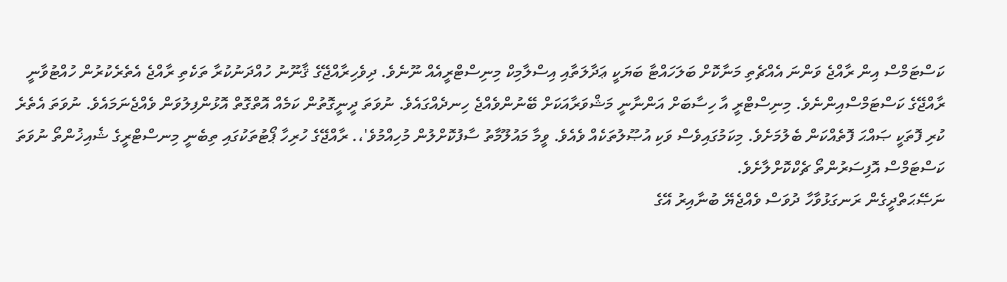ކަސްޓަމްސް އިން ރާއްޖެ ވަންނަ އެއްޗެތި މަނާކޮށް ބަލަހައްޓާ ބަޔަކީ ޢަދާލަތާއި އިސްލާމިކް މިނިސްޓްރީއެއް ނޫނެވެ. ދިވެހިރާއްޖޭގެ ޤާނޫނު ހުއްދަނުކުރާ ތަކެތި ރާއްޖެ އެތެރެކުރުން ހުއްޓުވާނީ ރާއްޖޭގެ ކަސްޓަމްސްއިންނެވެ. މިނިސްޓްރީ އާ ހިސާބަށް އަންނާނީ މަޝްވަރާއަކަށް ބޭނުންވެއްޖެ ހިނދެއްގައެވެ. ނުވަތަ ދީނީގޮތުން ކަމެއް އޮތްގޮތް އޮޅުންފިލުވަން ވެއްޖެނަމައެވެ. ނުވަތަ އެތެރެ ކުރި ފޮތަކީ ޞައްޙަ ފޮތެއްކަން ބެލުމަށެވެ. މިކަމުގައިވެސް ވަކި އުޞޫލުތަކެއް ވެއެވެ. ވީމާ މައުލޫމާތު ސާފުކޮށްލުން މުހިއްމުވެ'،. ރާއްޖޭގެ ހުރިހާ ޕޯޓުތަކުގައި ތިބެނީ މިނސްޓްރީގެ ޝެއިޚުންތޯ ނުވަތަ ކަސްޓަމްސް އޮފިސަރުންތޯ ޗެކްކޮށްލާށެވެ.
ނަޞޭޙަތްދީގެން ރަނގަޅުވާހާ ދުވަސް ވެއްޖެޔޭ ބުނާއިރު އޭގެ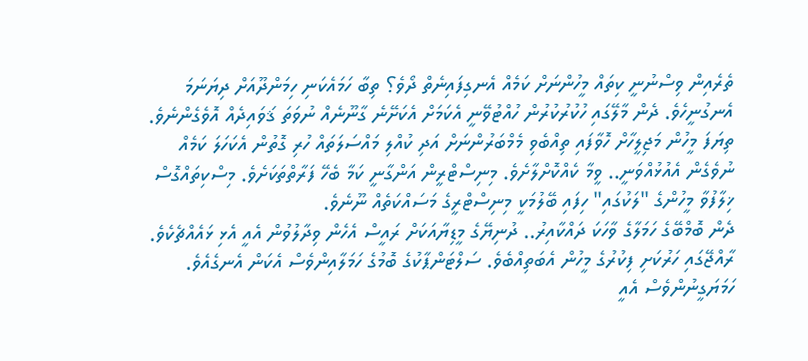ތެރެއިން ވިސްނުނީ ކިތައް މީހުންނަށް ކަމެއް އެނގިފައިނެތް ދޯވެ؟ ތިބާ ހަމައެކަނި ހިމަންދޫއަށް ދިޔަނަމަ އެނގުނީހެވެ. ދެން މާލޭގައި ހުކުރުކުރުން ހުއްޓުވޭނީ އެކަމަށް އެކަށޭނެ ގާނޫނެއް ނުވަތަ ޤަވައިދެއް އޮވެގެންނެވެ. ތިޔަފަ މީހުން މަޖިލީހާށް ހޮވާފައި ތިއްބެވި މެމްބަރުންނަށް އަދި ކުއްލި މައްސަލަތައް ހުރި ގޮތުން އެކަހަލަ ކަމެއް ނުވެގެން އެއުޅުއްވަނީ.. ވީމާ ކެއްކޮށްލާށެވެ. މިނިސްޓްރީން އަންގާނީ ކަމާ ބެހޭ ފަރާތްތަކަށެވެ. މިސްކިތައްގޮސް ޚިލާފުވާ މީހުންގެ "ލަކުގައި" ހިފައި ބޭލުމަކީ މިނިސްޓްރީގެ މަސައްކަތެއް ނޫނެވެ.
ދެން ބޮމްބޭގެ ހަމަލާގެ ވާހަކަ ދައްކާއިރު.. ދުނިޔޭގެ މީޑިޔާއަކަށް ރައީސް އެހެން ވިދާލުވުން އެއީ އެޅި ޅައެއްޗެކެވެ. ރާއްޖޭގައި ހަރުކަށި ފިކުރުގެ މީހުން އެބަތިއްބެވެ. ސަލްޓަންޕާކުގެ ބޮމުގެ ހަމަލާއިންވެސް އެކަން އެނގެއެވެ. ހަމަޔަގީނުންވެސް އެއީ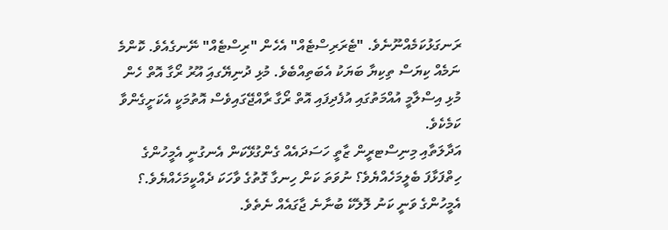ރަނގަޅުކަމެއްނޫނެވެ. "ޓެރަރިސްޓެއް" އެހެން "ރިސްޓެއް" ނޭނގެއެވެ. ކޮންމެ ނަމެއް ކިޔަސް ތިކިޔާ ބަޔަކު އެބަތިއްބެވެ. މުޅި ދުނިޔޭގއަި އޫރު ރޯގާ އޮތް ހެން މުޅި އިސްލާމީ އުއްމަތުގައި އުފެދިފައި އޮތް ރޯގާ ރާއްޖޭގައިވެސް އޮތުމަކީ އެކަށީގެންވާ ކަމެކެވެ.
އަދާލަތާއި މިނިސްޓރީން ޒާތީ ހަސަދައެއް ގެންގުޅޭކަން އެނގުނީ އެމީހުންގެ ހިތްފަޅާފަ ބެލީމަހެއްޔެވެ؟ ނުވަތަ ކަން ހިނގާ ގޮތުގެ ވާހަކަ ދެއްކީމަހެއްޔެވެ.؟ އެމީހުންގެ ވަނީ ކަނު ލޮލެކޭ ބުނާނެ ޖާގައެއް ނެތެވެ.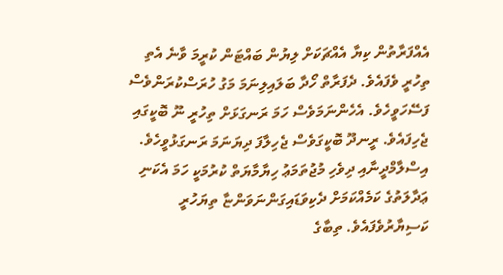އެއްފަރާތުން ކިޔާ އެއްޗަކަށް ލިޔުން ބައްޓަން ކުރީމަ ވާނެ އެތި ތިހުރީ ވެފައެވެ. ދެފަރާތް ހޯދާ ބަލައިލިނަމަ މަގު ހުރަސްކުރަންވެސް ފަސޭހަވީހެވެ. އެހެންނަމަވެސް ހަމަ ރަނގަޅަށް ތިހުރީ ނޫ ބޮކީގައި ޖެހިފައެވެ. ރީނދޫ ބޮކީގަވެސް ޖެހިލާފަ ދިޔަނަމަ ރަނގަޅުވީހެވެ.
އިސްލާމްދީނާއި ދިވެހި މުޖުތަމަޢު ހިޔާމާޔަތް ކުރުމަކީ ހަމަ އެކަނި ޢަދާލަތުގެ ކަމެއްކަމަށް ދެކިވަޑައިގަންނަވަންޏާ ތިޔަހުރީ ކަސިޔާރުވެފައެވެ. ތިބާގެ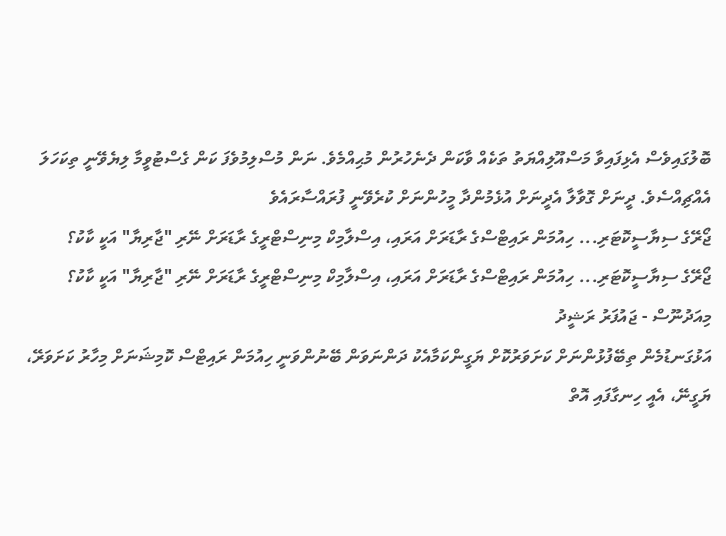ބޮލުގައިވެސް އެޅިފައިވާ މަސްއޫލިއްޔަތު ތަކެއް ވާކަން ދެނެހުރުން މުޙިއްމެވެ. ނަން މުސްލިމުވެފަ ކަން ގެސްޓުވީމާ ލިޔެވޭނީ ތިކަހަލަ އެއްޗިއްސެވެ. ދީނަށް ގޮވާލާ އެދީނަށް އުޅެމުންދާ މީހުންނަށް ކުރެވޭނީ ފުރައްސާރައެވެ
ޖޯރޭގެ ސިޔާސީކޮޓަރި... ހިއުމަން ރައިޓްސްގެ ރާޑަރަށް އަރައި، އިސްލާމިކް މިނިސްޓްރީގެ ރާޑަރަށް ނޭރި "ޖާރިޔާ" އަކީ ކާކު؟
ޖޯރޭގެ ސިޔާސީކޮޓަރި... ހިއުމަން ރައިޓްސްގެ ރާޑަރަށް އަރައި، އިސްލާމިކް މިނިސްޓްރީގެ ރާޑަރަށް ނޭރި "ޖާރިޔާ" އަކީ ކާކު؟
މިއަދުނޫސް - ޖައުފަރު ރަޝީދު
އަޅުގަނޑުމެން ތިބޭފުޅުންނަށް ކަށަވަރުކޮށް ޔަގީންކަމާއެކު ދަންނަވަން ބޭނުންވަނީ ހިއުމަން ރައިޓްސް ކޮމިޝަނަށް މިހާރު ކަށަވަރޭ، ޔަގީނޭ، އެއީ ހިނގާފައި އޮތް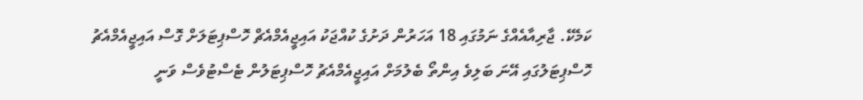ކަމެކޭ. ޖާރިއާއެއްގެ ނަމުގައި 18 އަހަރުން ދަށުގެ ކުއްޖަކު އައިޖީއެމްއެޗް ހޮސްޕިޓަލަށް ގޮސް އައިޖީއެމްއެޗު ހޮސްޕިޓަލުގައި އޭނަ ބަލިވެ އިންތޯ ބެލުމަށް އައިޖީއެމްއެޗު ހޮސްޕިޓަލުން ޓެސްޓުވެސް ވަނީ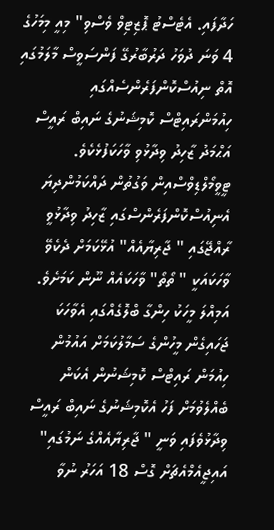ހަދާފައި. އެޓެސްޓު ޕޮޒިޓިވް ވެސްވި" މިއީ މިމަހުގެ 4 ވަނަ ދުވަހު ދަރުބާރުގޭ ފަންސަވީސް މާލަމުގައި އޮތް ނިއުސްކޮންފަރެންސެއްގައި ހިއުމަންރައިޓްސް ކޮމިޝަނުގެ ނައިބް ރައީސް އަޙްމަދު ޒާހިދު ވިދާޅުވި ވާހަކަފުޅެކެވެ.
ޓީވީމޯލްޑިވްސްއިން ވަގުތުން ދައްކަމުންދިޔަ އެނިއުސްކޮންފަރެންސްގައި ޒާހިދު ވިދާޅުވީ ރާއްޖޭގައި " ޖާރިޔާއެއް" އުޅޭކަމަށް ދެކެވޭ ވާހަކައަކީ " ތޯތޯ" ވާހަކައެއް ނޫން ކަމަށެވެ. އަމިއްލަ މީހަކު ހިންގާ ބްލޮގެއްގައި އެވާހަކަ ޖަހައިގެން މީހުންގެ ސަމާލުކަމަށް އައުމުން ހިއުމަން ރައިޓްސް ކޮމިޝަނުން އެކަން ބެއްލެވުމަށް ފަހު އެކޮމިޝަނުގެ ނައިބް ރައީސް ވިދާޅުވެފައި ވަނީ " ޖާރިޔާއެއްގެ ނަމުގައި" އައިޖީއެމްއެޗަށް ގޮސް 18 އަހަރު ނުވާ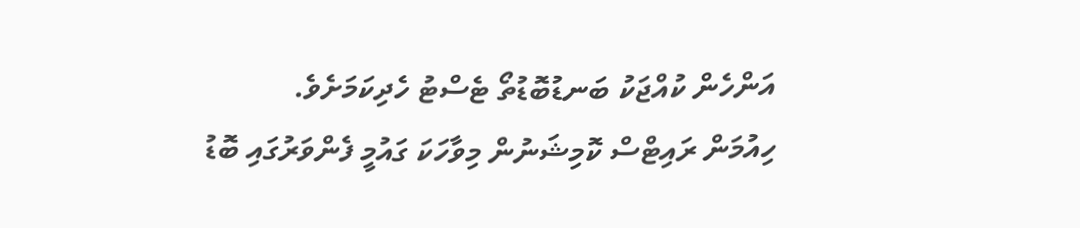އަންހެން ކުއްޖަކު ބަނޑުބޮޑުތޯ ޓެސްޓު ހެދިކަމަށެވެ.
ހިއުމަން ރައިޓްސް ކޮމިޝަނުން މިވާހަކަ ގައުމީ ފެންވަރުގައި ބޮޑު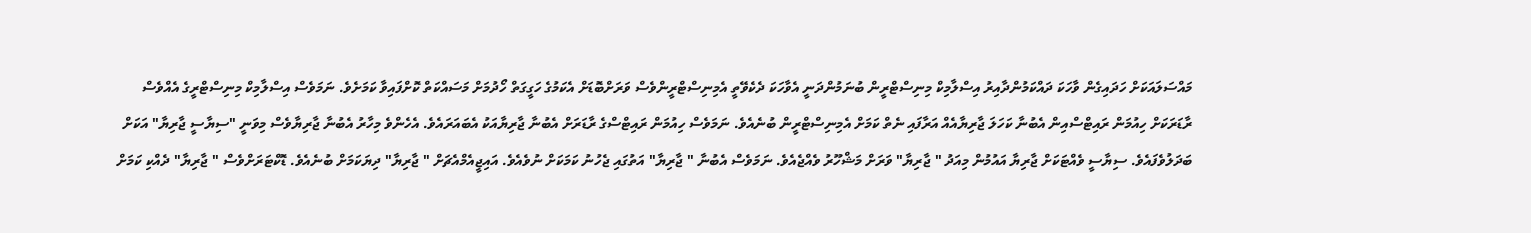މައްސަލައަކަށް ހަދައިގެން ވާހަކަ ދައްކަމުންދާއިރު އިސްލާމިކް މިނިސްޓްރީން ބުނަމުންދަނީ އެވާހަކަ ދެކެވޭތީ އެމިނިސްޓްރީންވެސް ވަރަށްބޮޑަށް އެކަމުގެ ހަގީގަތް ހޯދުމަށް މަސައްކަތް ކޮށްފައިވާ ކަމަށެވެ. ނަމަވެސް އިސްލާމިކް މިނިސްޓްރީގެ އެއްވެސް ރާޑަރަކަށް ހިއުމަން ރައިޓްސްއިން އެބުނާ ކަހަލަ ޖާރިޔާއެއް އަރާފައި ނެތް ކަމަށް އެމިނިސްޓްރީން ބުނެއެވެ. ނަމަވެސް ހިއުމަން ރައިޓްސްގެ ރާޑަރަށް އެބުނާ ޖާރިޔާއަކު އެބައަރައެވެ. އެހެންވެ މިހާރު އެބުނާ ޖާރިޔާވެސް މިވަނީ "ސިޔާސީ ޖާރިޔާ" އަކަށް ބަދަލުވެފައެވެ. ސިޔާސީ ވެއްޓަކަށް ޖާރިޔާ އައުމުން މިއަދު " ޖާރިޔާ" ވަރަށް މަޝްހޫރު ވެއްޖެއެވެ. ނަމަވެސް އެބުނާ " ޖާރިޔާ" އަތުގައި ޖެހުނު ކަމަކަށް ނުވެއެވެ. އައިޖީއެމްއެޗަށް " ޖާރިޔާ" ދިޔަކަމަށް ބުނެއެވެ. ޑޮކްޓަރަށްވެސް " ޖާރިޔާ" ދެއްކި ކަމަށް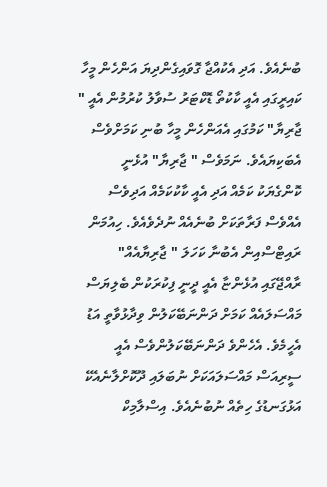ބުނެއެވެ. އަދި އެކުއްޖާ ގޮވައިގެންދިޔަ އަންހެން މީހާ ކައިރީގައި އެއީ ކާކުތޯ ޑޮކްޓަރު ސުވާލު ކުރުމުން އެއީ " ޖާރިޔާ" ކަމުގައި އެއަންހެން މީހާ ބުނި ކަމަށްވެސް އެބަކިޔައެވެ. ނަމަވެސް " ޖާރިޔާ" އުޅެނީ ކޮންގެޔަކު ކަމެއް އަދި އެއީ ކާކުކަމެއް އަދިވެސް އެއްވެސް ފަރާތަކަށް ބުނެއެއް ނުދެވެއެވެ. ހިއުމަން ރައިޓްސްއިން އެބުނާ ކަހަލަ " ޖާރިޔާއެއް" ރާއްޖޭގައި އުޅެންޏާ އެއީ ދީނީ ފިކުރަކުން ބެލިޔަސް މައްސަލައެއް ކަމަށް ދަންނަބޭކަލުން ވިދާޅުވާތީ އަޑު އެހީމެވެ. އެހެންވެ ދަންނަބޭކަލުންވެސް އެއީ ސީރިއަސް މައްސަލައަކަށް ނުބަލައި ދޫކޮށްލާނެއެކޭ އަޅުގަނޑުގެ ހިތެއް ނުބުނެއެވެ. އިސްލާމިކް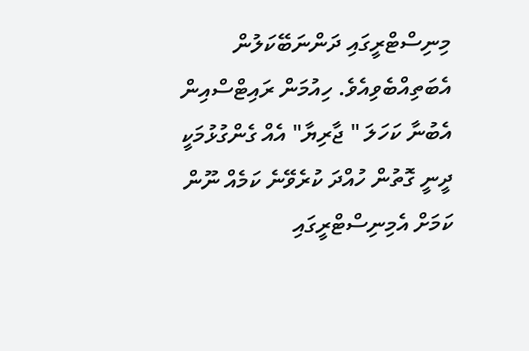މިނިސްޓްރީގައި ދަންނަބޭކަލުން އެބަތިއްބެވިއެވެ. ހިއުމަން ރައިޓްސްއިން އެބުނާ ކަހަލަ " ޖާރިޔާ" އެއް ގެންގުޅުމަކީ ދީނީ ގޮތުން ހުއްދަ ކުރެވޭނެ ކަމެއް ނޫން ކަމަށް އެމިނިސްޓްރީގައި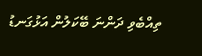ތިއްބެވި ދަންނަ ބޭކަލުން އަޅުގަނޑު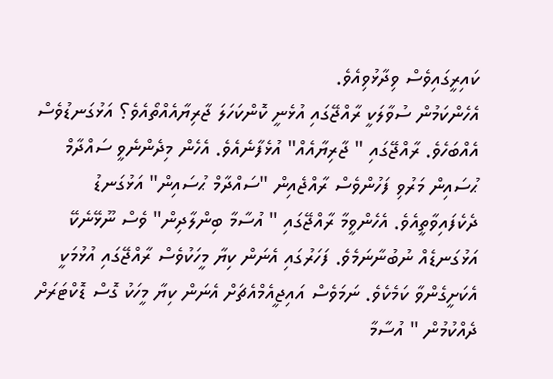ކައިރީގައިވެސް ވިދާޅުވިއެވެ.
އެހެންކަމުން ސުވާލަކީ ރާއްޖޭގައި އުޅެނީ ކޮންކަހަލަ ޖާރިޔާއެއްތޯއެވެ؟ އަޅުގަނޑުވެސް އެއްބަހެވެ. ރާއްޖޭގައި " ޖާރިޔާއެއް" އުޅެފާނެއެވެ. އެހެން މިދެންނެވީ ސައްދާމް ޙުސައިން މަރުވި ފަހުންވެސް ރާއްޖެއިން "ސައްދާމް ޙުސައިން" އަޅުގަނޑު ދެކެފައިވާތީއެވެ. އެހެންވީމާ ރާއްޖޭގައި " އުސާމާ ބިންލާދިން" ވެސް ނޫޅޭނެކޭ އަޅުގަނޑެއް ނުބުނާނަމެވެ. ފަހަރުގައި އެނަން ކިޔާ މީހަކުވެސް ރާއްޖޭގައި އުޅުމަކީ އެކަށީގެންވާ ކަމެކެވެ. ނަމަވެސް އައިޖީއެމްއެޗަށް އެނަން ކިޔާ މީހަކު ގޮސް ޑޮކްޓަރަށް ދެއްކުމުން " އުސާމާ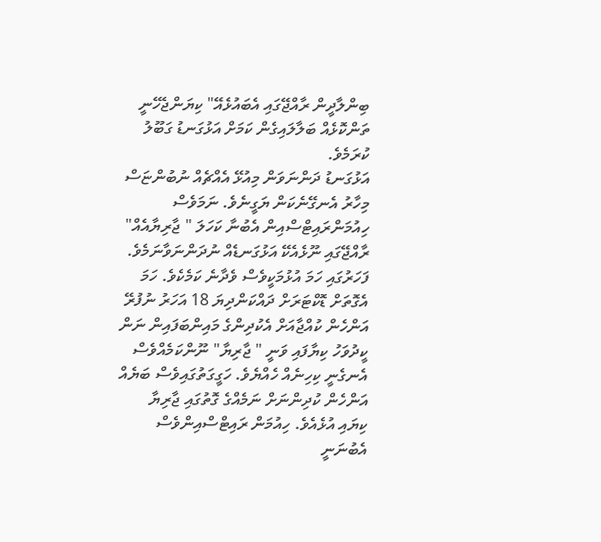ބިންލާދީން ރާއްޖޭގައި އެބައުޅެއޭ" ކިޔަންޖެހޭނީ ތަންކޮޅެއް ބަލާލައިގެން ކަމަށް އަޅުގަނޑު ގަބޫލު ކުރަމެވެ.
އަޅުގަނޑު ދަންނަވަން މިއުޅޭ އެއްޗެއް ނުބުންޏަސް މިހާރު އެނގޭނެކަން ޔަގީނެވެ. ނަމަވެސް ހިއުމަންރައިޓްސްއިން އެބުނާ ކަހަލަ " ޖާރިޔާއެއް" ރާއްޖޭގައި ނޫޅެއެކޭ އަޅުގަނޑެއް ނުދަންނަވާނަމެވެ. ފަހަރުގައި ހަމަ އުޅުމަކީވެސް ވެދާނެ ކަމެކެވެ. ހަމަ އެގޮތަށް ޑޮކްޓަރަށް ދައްކަންދިޔަ 18 އަހަރު ނުފުރޭ އަންހެން ކުއްޖާއަށް އެކުދިންގެ މައިންބަފައިން ނަން ކީދުވަހު ކިޔާފައި ވަނީ " ޖާރިޔާ" ނޫންކަމެއްވެސް އެނގެނީ ކިހިނެއް ހެއްޔެވެ. ހަގީގަތުގައިވެސް ބަޔެއް އަންހެން ކުދިންނަށް ނަމެއްގެ ގޮތުގައި ޖާރިޔާ ކިޔައި އުޅެއެވެ. ހިއުމަން ރައިޓްސްއިންވެސް އެބުނަނީ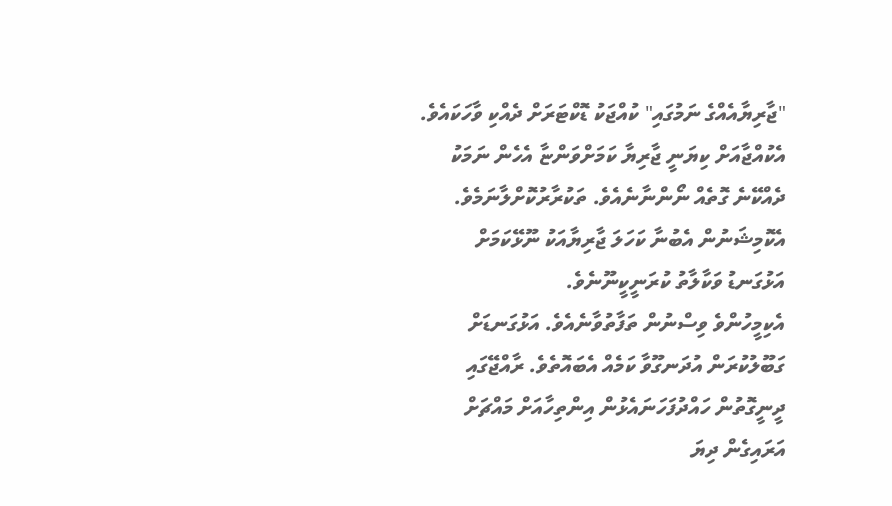"ޖާރިޔާއެއްގެ ނަމުގައި" ކުއްޖަކު ޑޮކްޓަރަށް ދެއްކި ވާހަކައެވެ. އެކުއްޖާއަށް ކިޔަނީ ޖާރިޔާ ކަމަށްވަންޏާ އެހެން ނަމަކު ދެއްކޭނެ ގޮތެއް ނޯންނާނެއެވެ. ތަކުރާރުކޮށްލާނަމެވެ. އެކޮމިޝަނުން އެބުނާ ކަހަލަ ޖާރިޔާއަކު ނޫޅޭކަމަށް އަޅުގަނޑު ވަކާލާތު ކުރަނީކީނޫނެވެ.
އެކިމީހުންވެ ވިސްނުން ތަފާތުވާނެއެވެ. އަޅުގަނޑަށް ގަބޫލުކުރަން އުދަނގޫވާ ކަމެއް އެބައޮތެވެ. ރާއްޖޭގައި ދީނީގޮތުން ހައްދުފަހަނައެޅުން އިންތިހާއަށް މައްޗަށް އަރައިގެން ދިޔަ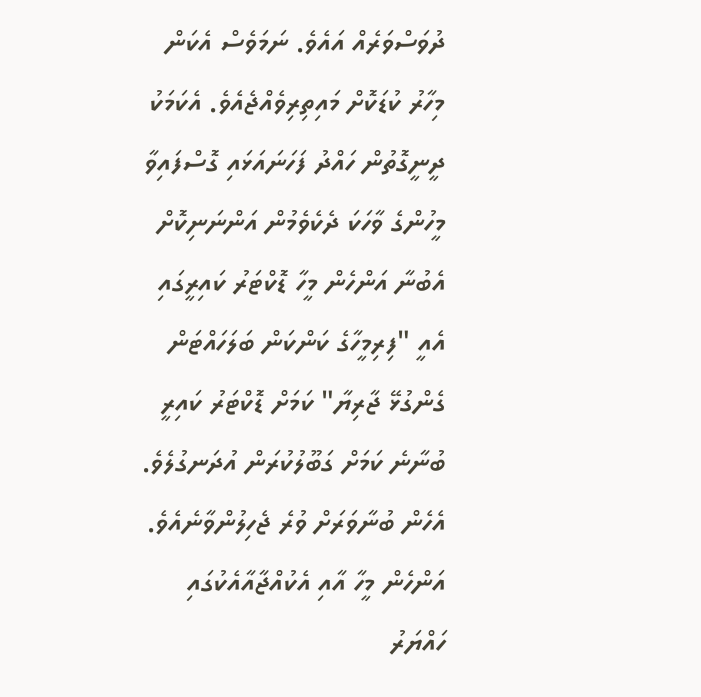ދުވަސްވަރެއް އައެވެ. ނަމަވެސް އެކަން މިހާރު ކުޑަކޮށް މައިތިރިވެއްޖެއެވެ. އެކަމަކު ދީނީގޮތުން ހައްދު ފަހަނައަޅައި ގޮސްފައިވާ މީހުންގެ ވާހަކަ ދެކެވެމުން އަންނަނިކޮށް އެބުނާ އަންހެން މީހާ ޑޮކްޓަރު ކައިރީގައި އެއީ "ފިރިމީހާގެ ކަންކަން ބަލަހައްޓަން ގެންގުޅޭ ޖާރިޔާ" ކަމަށް ޑޮކްޓަރު ކައިރީ ބުނާނެ ކަމަށް ގަބޫލުކުރަން އުދަނގުލެވެ. އެހެން ބުނާވަރަށް ވުރެ ޖެހިލުންވާނެއެވެ. އަންހެން މީހާ އާއި އެކުއްޖާއާއެކުގައި ހައްޔަރު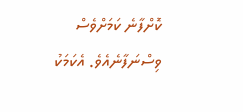ކޮށްފާނެ ކަމަށްވެސް ވިސްނަފާނެއެވެ. އެކަމަކު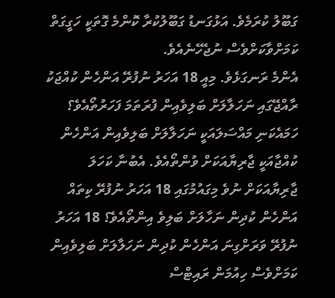ގަބޫލު ކުރަމެވެ. އަޅުގަނޑު ގަބޫލުކުރާ ކޮންމެ ގޮތަކީ ހަގީގަތް ކަމަށްވާކަށްވެސް ނުޖެހޭނެއެވެ.
އެންމެ ރަނގަޅެވެ. މިއީ 18 އަހަރު ނުފުރޭ އަންހެން ކުއްޖަކު ރާއްޖޭގައި ނަހަލާލަށް ބަލިވެއިން ފުރަތަމަ ފަހަރުތޯއެވެ؟ ހަމައެކަނި މައްސަލައަކީ ނަހަލާލަށް ބަލިވެއިން އަންހެން ކުއްޖާއަކީ ޖާރިޔާއަކަށް ވުންތޯއެވެ. އެބުނާ ކަހަލަ ޖާރިޔާއަކަށް ނުވެ މިގައުމުގައި 18 އަހަރު ނުފުރޭ ކިތައް އަންހެން ކުދިން ނަހާލަށް ބަލިވެ އިންތޯއެވެ؟ 18 އަހަރު ނުފުރޭ ވަރަށްގިނަ އަންހެން ކުދިން ނަހަލާލަށް ބަލިވެއިން ކަމަށްވެސް ހިއުމަން ރައިޓްސް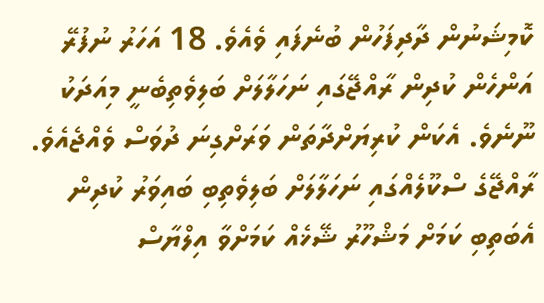ކޮމިޝަނުން ދާދިފަހުން ބުނެފައި ވެއެވެ. 18 އަހަރު ނުފުރޭ އަންހެން ކުދިން ރާއްޖޭގައި ނަހަލާލަށް ބަލިވެތިބެނީ މިއަދަކު ނޫނެވެ. އެކަން ކުރިޔަށްދާތަން ވަރަށްގިނަ ދުވަސް ވެއްޖެއެވެ. ރާއްޖޭގެ ސްކޫލެއްގައި ނަހަލާލަށް ބަލިވެތިބި ބައިވަރު ކުދިން އެބަތިބި ކަމަށް މަޝްހޫރު ޝޭޚެއް ކަމަށްވާ އިލްޔާސް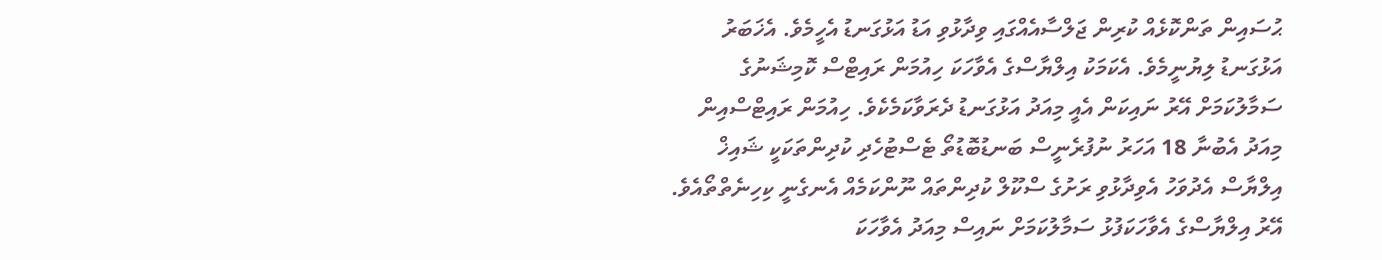ޙުސައިން ތަންކޮޅެއް ކުރިން ޖަލްސާއެއްގައި ވިދާޅުވި އަޑު އަޅުގަނޑު އެހީމެވެ. އެޚަބަރު އަޅުގަނޑު ލިޔުނީމެވެ. އެކަމަކު އިލްޔާސްގެ އެވާހަކަ ހިއުމަން ރައިޓްސް ކޮމިޝަނުގެ ސަމާލުކަމަށް އޭރު ނައިކަން އެއީ މިއަދު އަޅުގަނޑު ދެރަވާކަމެކެވެ. ހިއުމަން ރައިޓްސްއިން މިއަދު އެބުނާ 18 އަހަރު ނުފުރެނީސް ބަނޑުބޮޑުތޯ ޓެސްޓުހެދި ކުދިންތަކަކީ ޝައިޚް އިލްޔާސް އެދުވަހު އެވިދާޅުވި ރަށުގެ ސްކޫލް ކުދިންތައް ނޫންކަމެއް އެނގެނީ ކިހިނެތްތޯއެވެ. އޭރު އިލްޔާސްގެ އެވާހަކަފުޅު ސަމާލުކަމަށް ނައިސް މިއަދު އެވާހަކަ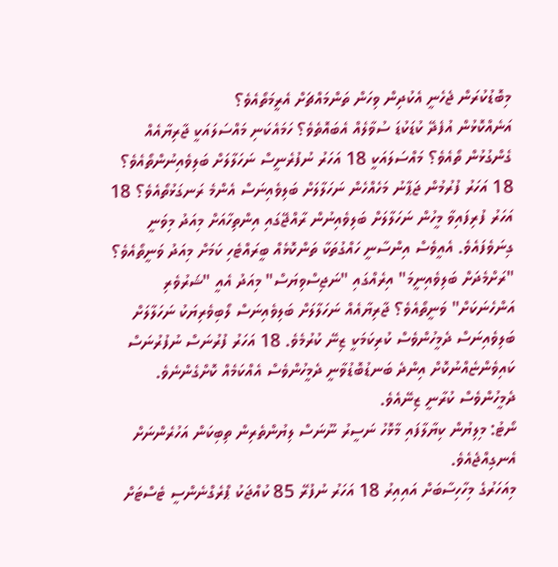މިބޮޑުކުރަން ޖެހެނީ އެކުދިން ވިހަން ތަންމައްޗަށް އެރީމަތޯއެވެ؟
އަނެއްކޮޅުން އުފެދޭ ކުޑަކުޑަ ސުވާލެއް އެބައޮތެވެ؟ ހަމައެކަނި މައްސަލައަކީ ޖާރިޔާއެއް ގެންގުޅުން ތޯއެވެ؟ މައްސަލައަކީ 18 އަހަރު ނުފުރެނީސް ނަހަލާލަށް ބަލިވެއިނުންތޯއެވެ؟ 18 އަހަރު ފުރުމުން ޖަޕާނު މަހެއްހެން ނަހަލާލަށް ބަލިވެއިނަސް އެންމެ ރަނގަޅުތޯއެވެ؟ 18 އަހަރު ފުރިފައިވާ މީހުން ނަހަލާލަށް ބަލިވެއިނުން ރާއްޖޭގައި އިންތިހާއަށް މިއަދު މިވަނީ ގިނަވެފައެވެ. އެއީވެސް އިންސާނީ ހައްގުތަކާ ތަންކޮޅެއް ބީރައްޓެހި ކަމަށް މިއަދު ވަނީތޯއެވެ؟ "ރަށްމެދަށް ބަލިވެއިނީމަ" އިރެއްގައި "ނަޖިސްވިޔަސް" މިއަދު އެއީ "ޝަރުވެރި އަންހެނަކަށް" ވަނީތޯއެވެ؟ ޖާރިޔާއެއް ނަހަލާލަށް ބަލިވެއިނަސް ލޯބިވެރިޔަކު ނަހަލާލަށް ބަލިވެއިނަސް ދެމީހުންވެސް ކުރިކަމަކީ ޒިނޭ ކުރުމެވެ. 18 އަހަރު ފުރުނަސް ނުފުރުނަސް ކައިވެންޏެއްނުކޮށް އިންދެ ބަނޑުބޮޑުވާނީ ދެމީހުންވެސް އެއްކަމެއް ކޮށްގެންނެވެ. ދެމީހުންވެސް ކުރާނީ ޒިނޭއެވެ.
ނޯޓު: މިލިޔުން ކިޔާލާފައި މާޅޮހު ނަސީރު ނޫނަސް ލިޔުންތެރިން ތިބިކަން އަހުރެންނަށް އެނގިއްޖެއެވެ.
މިއަހަރުގެ މިހާހިސާބަށް އައިއިރު 18 އަހަރު ނުފުރޭ 85 ކުއްޖަކު ޕްރެގްނެންސީ ޓެސްޓަށް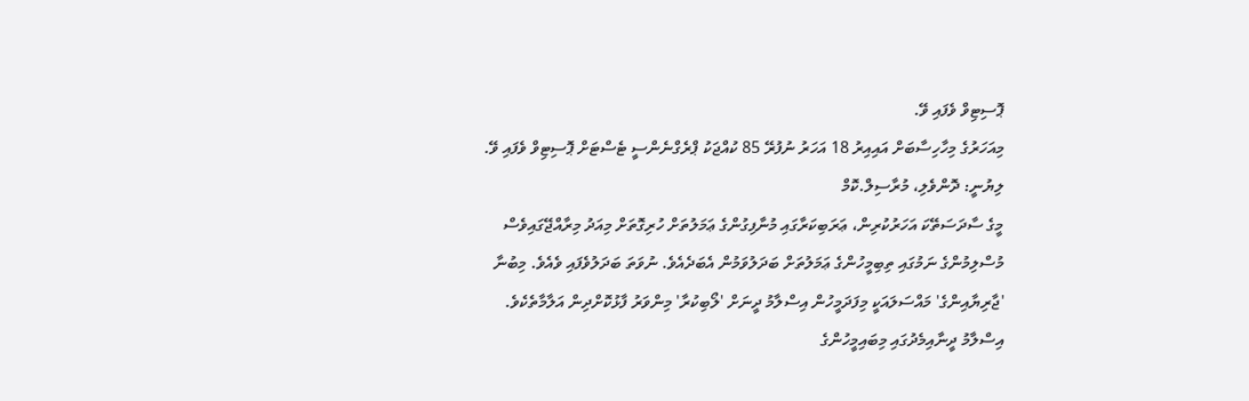ޕޮސިޓިވް ވެފައި ވޭ.
މިއަހަރުގެ މިހާހިސާބަށް އައިއިރު 18 އަހަރު ނުފުރޭ 85 ކުއްޖަކު ޕްރެގްނެންސީ ޓެސްޓަށް ޕޮސިޓިވް ވެފައި ވޭ.
ލިޔުނީ: ދޮންވެލި، މުރާސިލް.ކޮމް
މީގެ ސާދަސަތޭކަ އަހަރުކުރިން، ޢަރަބިކަރާގައި މުނާފިގުންގެ ޢަމަލުތަށް ހުރިގޮތަށް މިއަދު މިރާއްޖޭގައިވެސް މުސްލިމުންގެ ނަމުގައި ތިބިމީހުންގެ ޢަމަލުތަށް ބަދަލުވަމުން އެބަދެއެވެ. ނުވަތަ ބަދަލުވެފައި ވެއެވެ. މިބުނާ 'ޖާރިޔާއިންގެ' މައްސަލައަކީ މިފަދަމީހުން އިސްލާމު ދީނަށް 'ލޯބިކުރާ' މިންވަރު ފާޅުކޮށްދިން އަލާމާތެކެވެ. އިސްލާމު ދީނާއިމެދުގައި މިބައިމީހުންގެ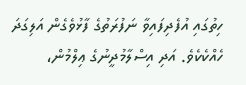ހިތުގައި އުފެދިފައިވާ ނަފުރަތުގެ ފާޅުވެގެން އަލިގަދަ ހެއްކެކެވެ. އަދި އިސްލާމުދީނުގެ ޢިލްމުން،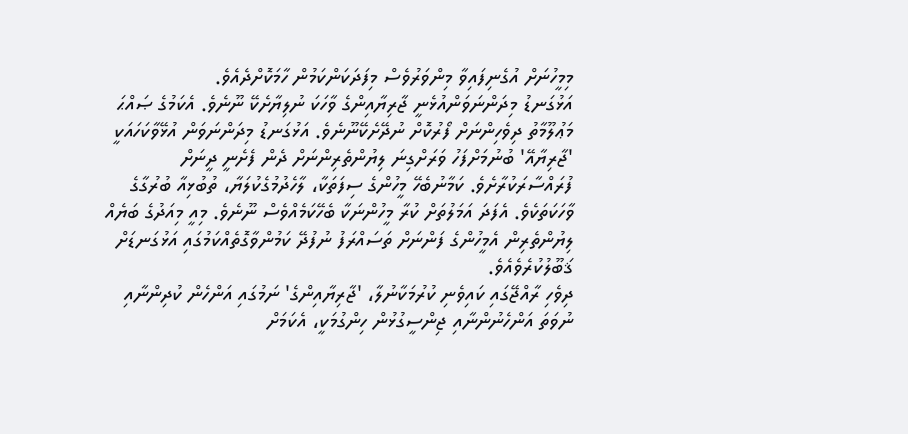މިމީހުނަށް އުގެނިފައިވާ މިންވަރުވެސް މިފަދަކަންކަމުން ހާމަކޮށްދެއެވެ.
އަޅުގަނޑު މިދަންނަވަންއުޅެނީ ޖާރިޔާއިންގެ ވާހަކަ ނުލިޔާށެކޭ ނޫނެވެ. އެކަމުގެ ޞައްޙަ މަޢުލޫމާތު ދިވެހިންނަށް ފޯރުކޮށް ނުދޭށެކޭނޫނެވެ. އަޅުގަނޑު މިދަންނަވަން އުޅޭވާކަހައަކީ 'ޖާރިޔާއޭ' ބުނުމަށްފަހު ވަރަށްގިނަ ލިޔުންތެރިންނަށް ދެން ފެށެނީ ދީނަށް ފުރައްސާރަކުރާށެވެ. ކަމާނުބެހޭ މީހުންގެ ސިފަތަކާ، ލާހެދުމުގެކުލަޔާ، ތުބުޅިއާ ބުރުގާގެ ވާހަކަތަކެވެ. އެފަދަ އަމަލުތަށް ކުރާ މީހުންނަކާ ބެހޭކަމެއްވެސް ނޫނެވެ. މިއީ މިއަދުގެ ބަޔެއް ލިޔުންތެރިން އެމީހުންގެ ފަންނަށް ތަސައްރަފު ނުފުދޭ ކަމުންވާގޮތެއްކަމުގައި އަޅުގަނޑަށް ޤަބޫލުކުރެވެއެވެ.
ދިވެހި ރާއްޖޭގައި ކައިވެނި ކުރުމަކާނުލާ، 'ޖާރިޔާއިންގެ' ނަމުގައި އަންހެން ކުދިންނާއި ނުވަތަ އަންހެނުންނާއި ޖިންސީގުޅުން ހިންގުމަކީ، އެކަމަށް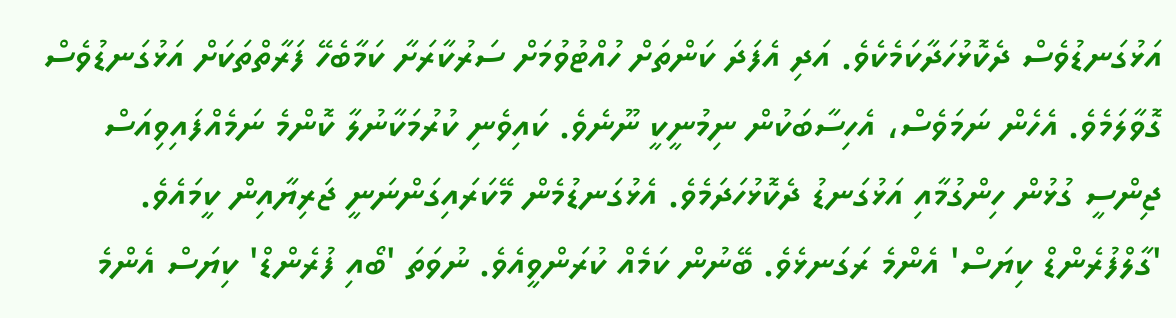އަޅުގަނޑުވެސް ދެކޮޅުހަދާކަމެކެވެ. އަދި އެފަދަ ކަންތަށް ހުއްޓުވުމަށް ސަރުކާރަށާ ކަމާބެހޭ ފަރާތްތަކަށް އަޅުގަނޑުވެސް ގޮވާލަމެވެ. އެހެން ނަމަވެސް، އެހިސާބަކުން ނިމުނީކީ ނޫނެވެ. ކައިވެނި ކުރުމަކާނުލާ ކޮންމެ ނަމެއްފައިވިއަސް ޖިންސީ ގުޅުން ހިންގުމާއި އަޅުގަނޑު ދެކޮޅުހަދަމެވެ. އެޅުގަނޑުމެން މޭކަރައިގަންނަނީ ޖަރިޔާއިން ކީމައެވެ. 'ގާލްފުރެންޑް ކިޔަސް' އެންމެ ރަގަނޅެވެ. ބޭނުން ކަމެއް ކުރަންވީއެވެ. ނުވަތަ 'ބޯއި ފުރެންޑް' ކިޔަސް އެންމެ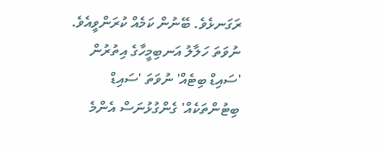ރަގަނޅެވެ. ބޭނުން ކަމެއް ކުރަންވީއެވެ. ނުވަތަ ހަލާލު އަނބިމީހާގެ އިތުރުން 'ސައިޑް ބިޓެއް' ނުވަތަ 'ސައިޑް ބިޓުންތަކެއް' ގެންގުޅުނަސް އެންމެ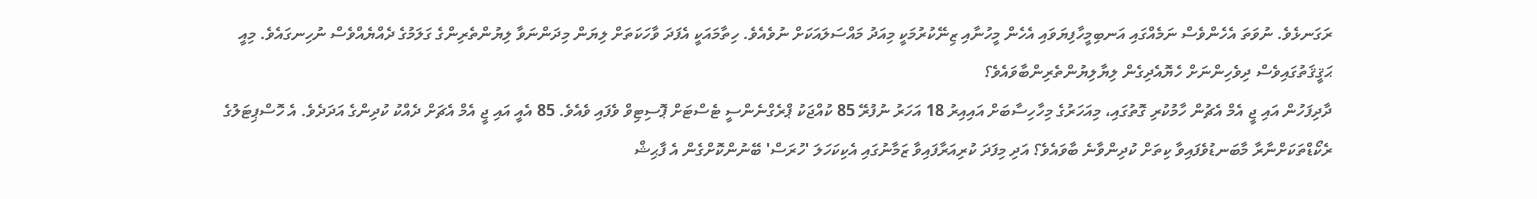ރަގަނޅެވެ. ނުވަތަ އެހެންވެސް ނަމެއްގައި އަނބިމީހާފިޔަވައި އެހެން މީހުނާއި ޒިނޭކުރުމަކީ މިއަދު މައްސަލައަކަށް ނުވެއެވެ. ހިތާމައަކީ އެފަދަ ވާހަކަތަށް ލިޔަން މިދަންނަވާ ލިޔުންތެރިންގެ ގަލަމުގެ ދެއްޔެއްވެސް ނުހިނގައެވެ. މިއީ ޙަޤީޤަތުގައިވެސް ދިވެހިންނަށް ހެޔޮއެދިގެން ލިޔާލިޔުންތެރިންބާވައެވެ؟
ދާދިފަހުން އައި ޖީ އެމް އެޗުން ހާމުކުރި ގޮތުގައި، މިއަހަރުގެ މިހާހިސާބަށް އައިއިރު 18 އަހަރު ނުފުރޭ 85 ކުއްޖަކު ޕްރެގްނެންސީ ޓެސްޓަށް ޕޮސިޓިވް ވެފައި ވެއެވެ. 85 އެއީ އައި ޖީ އެމް އެޗަށް ދެއްކު ކުދިންގެ އަދަދެވެ. އެ ހޮސްޕިޓަލުގެ ރެކޯޑްތަކަށްނާރާ މާބަނޑުވެފައިވާ ކިތަށް ކުދިންވާނެ ބާވައެވެ؟ އަދި މިފަދަ ކުރިއަރާފައިވާ ޒަމާނުގައި އެކިކަހަލަ 'ހުރަސް' ބޭނުންކޮށްގެން އެ ފާޙިޝް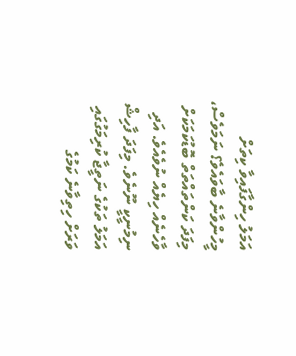އަމަލު ހިންގާފައިވާ ކިތަށް މީހުންވާނެ ބާވައެވެ؟ ނަމަވެސް، މިފަދަ ކަންތައްތަތް ބޮޑުކަމަކަށް ވާހެނެއް ހިޔެއް ނުވެއެވެ. އަދި ނިމުނީކީ ނޫނެވެ. މިފަދަ ފާހިޝް އަމަލު ތަކުގެ ނަތީޖާ ކުރިމަގުގައި ވަރަށް ހިތިވާނެ ކަމުގެ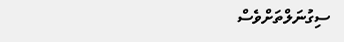ސިގުނަލްތަށްވެސް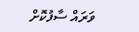ވަރައް ސާފުކޮށް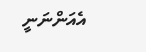އެއަންނަނީ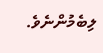ލިބެމުންނެވެ.